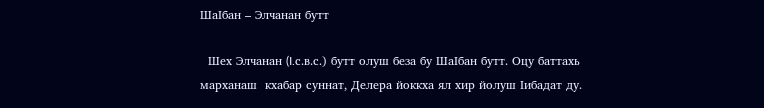ШаIбан – Элчанан бутт

  Шех Элчанан (I.с.в.с.) бутт олуш беза бу ШаIбан бутт. Оцу баттахь марханаш  кхабар суннат, Делера йоккха ял хир йолуш Iибадат ду.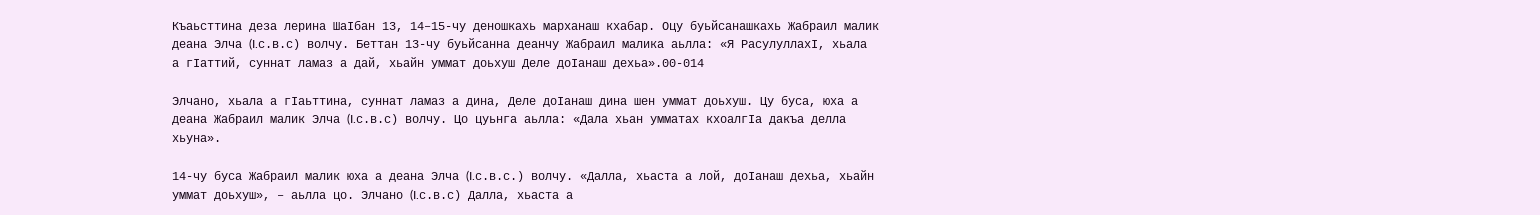Къаьсттина деза лерина ШаIбан 13, 14–15-чу деношкахь марханаш кхабар. Оцу буьйсанашкахь Жабраил малик деана Элча (I.с.в.с) волчу. Беттан 13-чу буьйсанна деанчу Жабраил малика аьлла: «Я РасулуллахI, хьала а гIаттий, суннат ламаз а дай, хьайн уммат доьхуш Деле доIанаш дехьа».00-014

Элчано, хьала а гIаьттина, суннат ламаз а дина, Деле доIанаш дина шен уммат доьхуш. Цу буса, юха а деана Жабраил малик Элча (I.с.в.с) волчу. Цо цуьнга аьлла: «Дала хьан умматах кхоалгIа дакъа делла хьуна».

14-чу буса Жабраил малик юха а деана Элча (I.с.в.с.) волчу. «Далла, хьаста а лой, доIанаш дехьа, хьайн уммат доьхуш», – аьлла цо. Элчано (I.с.в.с) Далла, хьаста а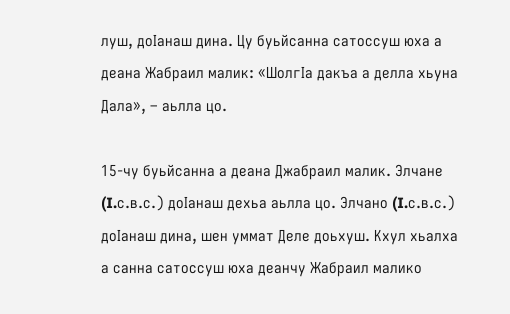луш, доIанаш дина. Цу буьйсанна сатоссуш юха а деана Жабраил малик: «ШолгIа дакъа а делла хьуна  Дала», – аьлла цо.

15-чу буьйсанна а деана Джабраил малик. Элчане (I.с.в.с.) доIанаш дехьа аьлла цо. Элчано (I.с.в.с.) доIанаш дина, шен уммат Деле доьхуш. Кхул хьалха а санна сатоссуш юха деанчу Жабраил малико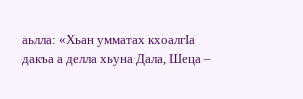аьлла: «Хьан умматах кхоалгIа дакъа а делла хьуна Дала, Шеца –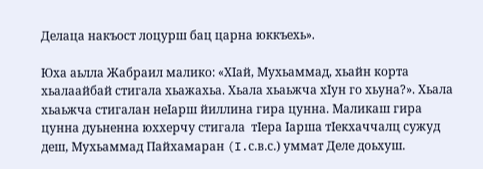Делаца накъост лоцурш бац царна юккъехь».

Юха аьлла Жабраил малико: «ХIай, Мухьаммад, хьайн корта хьалаайбай стигала хьажахьа. Хьала хьаьжча хIун го хьуна?». Хьала хьаьжча стигалан неIарш йиллина гира цунна. Маликаш гира цунна дуьненна юххерчу стигала  тIера Iарша тIекхаччалц сужуд деш, Мухьаммад Пайхамаран (I.с.в.с.) уммат Деле доьхуш.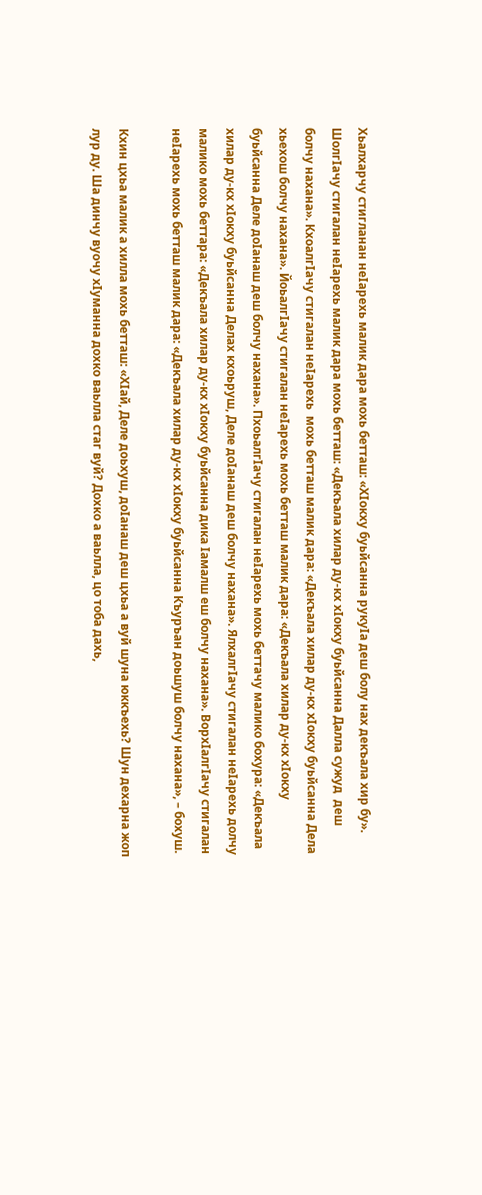Хьалхарчу стигланан неIарехь малик дара мохь бетташ: «ХIокху буьйсанна рукуIа деш болу нах декъала хир бу». ШолгIачу стигалан неIарехь малик дара мохь бетташ: «Декъала хилар ду-кх хIокху буьйсанна Далла сужуд  деш болчу нахана». КхоалгIачу стигалан неIарехь  мохь бетташ малик дара: «Декъала хилар ду-кх хIокху буьйсанна Дела хьехош болчу нахана». ЙоьалгIачу стигалан неIарехь мохь бетташ малик дара: «Декъала хилар ду-кх хIокху буьйсанна Деле доIанаш деш болчу нахана». ПхоьалгIачу стигалан неIарехь мохь беттачу малико бохура: «Декъала хилар ду-кх хIокху буьйсанна Делах кхоьруш, Деле доIанаш деш болчу нахана». ЯлхалгIачу стигалан неIарехь долчу малико мохь беттара: «Декъала хилар ду-кх хIокху буьйсанна дика Iамалш еш болчу нахана». ВорхIалгIачу стигалан неIарехь мохь бетташ малик дара: «Декъала хилар ду-кх хIокху буьйсанна Къуръан доьшуш болчу нахана», – бохуш.

Кхин цхьа малик а хилла мохь бетташ: «ХIай, Деле доьхуш, доIанаш деш цхьа а вуй шуна юккъехь? Шун дехарна жоп лур ду. Ша динчу вуочу хIуманна дохко ваьлла стаг вуй? Дохко а ваьлла, цо тоба дахь,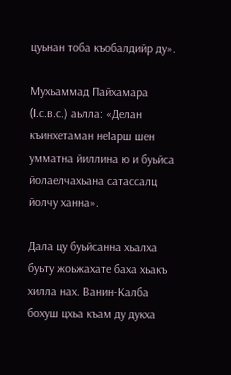цуьнан тоба къобалдийр ду».

Мухьаммад Пайхамара (I.с.в.с.) аьлла: «Делан къинхетаман неIарш шен умматна йиллина ю и буьйса йолаелчахьана сатассалц йолчу ханна».

Дала цу буьйсанна хьалха буьту жоьжахате баха хьакъ хилла нах. Ванин-Калба бохуш цхьа къам ду дукха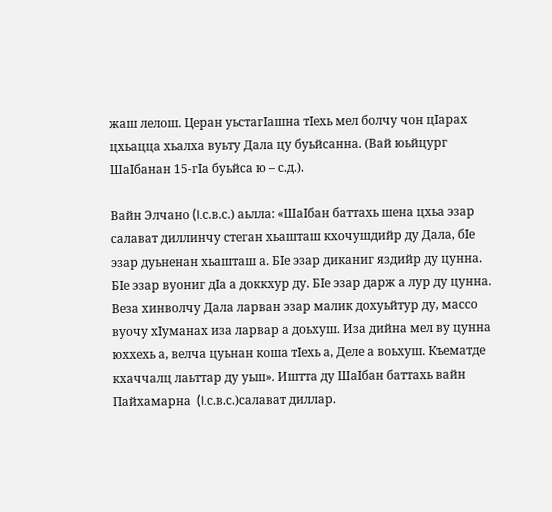жаш лелош. Церан уьстагIашна тIехь мел болчу чон цIарах цхьацца хьалха вуьту Дала цу буьйсанна. (Вай юьйцург ШаIбанан 15-гIа буьйса ю – с.д.).

Вайн Элчано (I.с.в.с.) аьлла: «ШаIбан баттахь шена цхьа эзар салават диллинчу стеган хьашташ кхочушдийр ду Дала, бIе эзар дуьненан хьашташ а. БIе эзар диканиг яздийр ду цунна. БIе эзар вуониг дIа а доккхур ду. БIе эзар дарж а лур ду цунна. Веза хинволчу Дала ларван эзар малик дохуьйтур ду, массо вуочу хIуманах иза ларвар а доьхуш. Иза дийна мел ву цунна юххехь а, велча цуьнан коша тIехь а, Деле а воьхуш. Къематде кхаччалц лаьттар ду уьш». Иштта ду ШаIбан баттахь вайн Пайхамарна  (I.с.в.с.)салават диллар.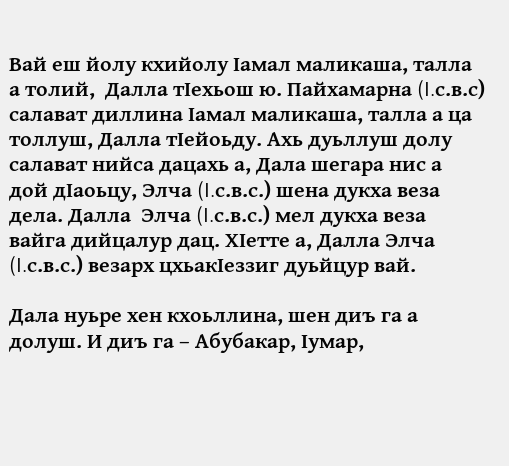Вай еш йолу кхийолу Iамал маликаша, талла а толий,  Далла тIехьош ю. Пайхамарна (I.с.в.с) салават диллина Iамал маликаша, талла а ца толлуш, Далла тIейоьду. Ахь дуьллуш долу салават нийса дацахь а, Дала шегара нис а дой дIаоьцу, Элча (I.с.в.с.) шена дукха веза дела. Далла  Элча (I.с.в.с.) мел дукха веза вайга дийцалур дац. ХIетте а, Далла Элча (I.с.в.с.) везарх цхьакIеззиг дуьйцур вай.

Дала нуьре хен кхоьллина, шен диъ га а долуш. И диъ га – Абубакар, Iумар,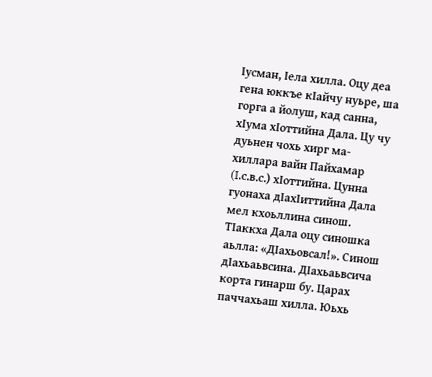Iусман, Iела хилла. Оцу деа гена юккъе кIайчу нуьре, ша горга а йолуш, кад санна, хIума хIоттийна Дала. Цу чу дуьнен чохь хирг ма-хиллара вайн Пайхамар (I.с.в.с.) хIоттийна. Цунна гуонаха дIахIиттийна Дала мел кхоьллина синош. ТIаккха Дала оцу синошка аьлла: «ДIахьовсал!». Синош дIахьаьвсина. ДIахьаьвсича корта гинарш бу. Царах паччахьаш хилла. Юьхь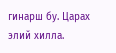гинарш бу. Царах элий хилла.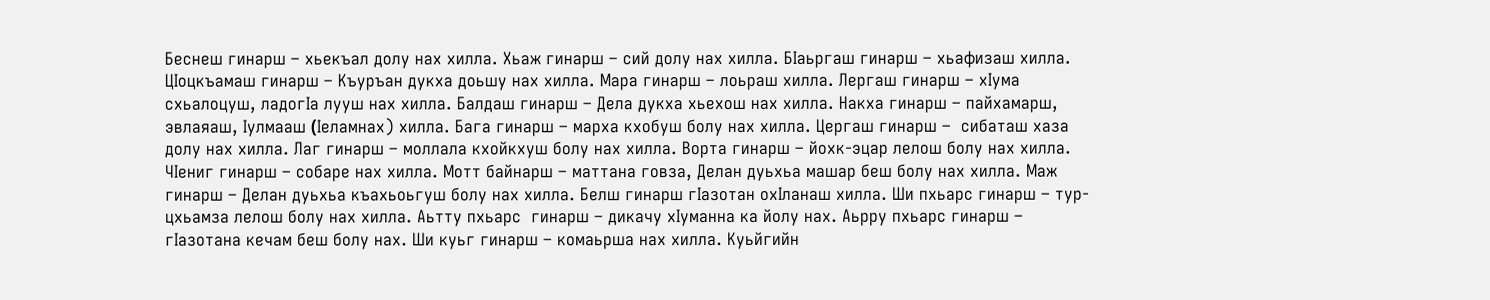Беснеш гинарш – хьекъал долу нах хилла. Хьаж гинарш – сий долу нах хилла. БIаьргаш гинарш – хьафизаш хилла. ЦIоцкъамаш гинарш – Къуръан дукха доьшу нах хилла. Мара гинарш – лоьраш хилла. Лергаш гинарш – хIума схьалоцуш, ладогIа лууш нах хилла. Балдаш гинарш – Дела дукха хьехош нах хилла. Накха гинарш – пайхамарш, эвлаяаш, Iулмааш (Iеламнах) хилла. Бага гинарш – марха кхобуш болу нах хилла. Цергаш гинарш –  сибаташ хаза долу нах хилла. Лаг гинарш – моллала кхойкхуш болу нах хилла. Ворта гинарш – йохк-эцар лелош болу нах хилла. ЧIениг гинарш – собаре нах хилла. Мотт байнарш – маттана говза, Делан дуьхьа машар беш болу нах хилла. Маж гинарш – Делан дуьхьа къахьоьгуш болу нах хилла. Белш гинарш гIазотан охIланаш хилла. Ши пхьарс гинарш – тур-цхьамза лелош болу нах хилла. Аьтту пхьарс  гинарш – дикачу хIуманна ка йолу нах. Аьрру пхьарс гинарш – гIазотана кечам беш болу нах. Ши куьг гинарш – комаьрша нах хилла. Куьйгийн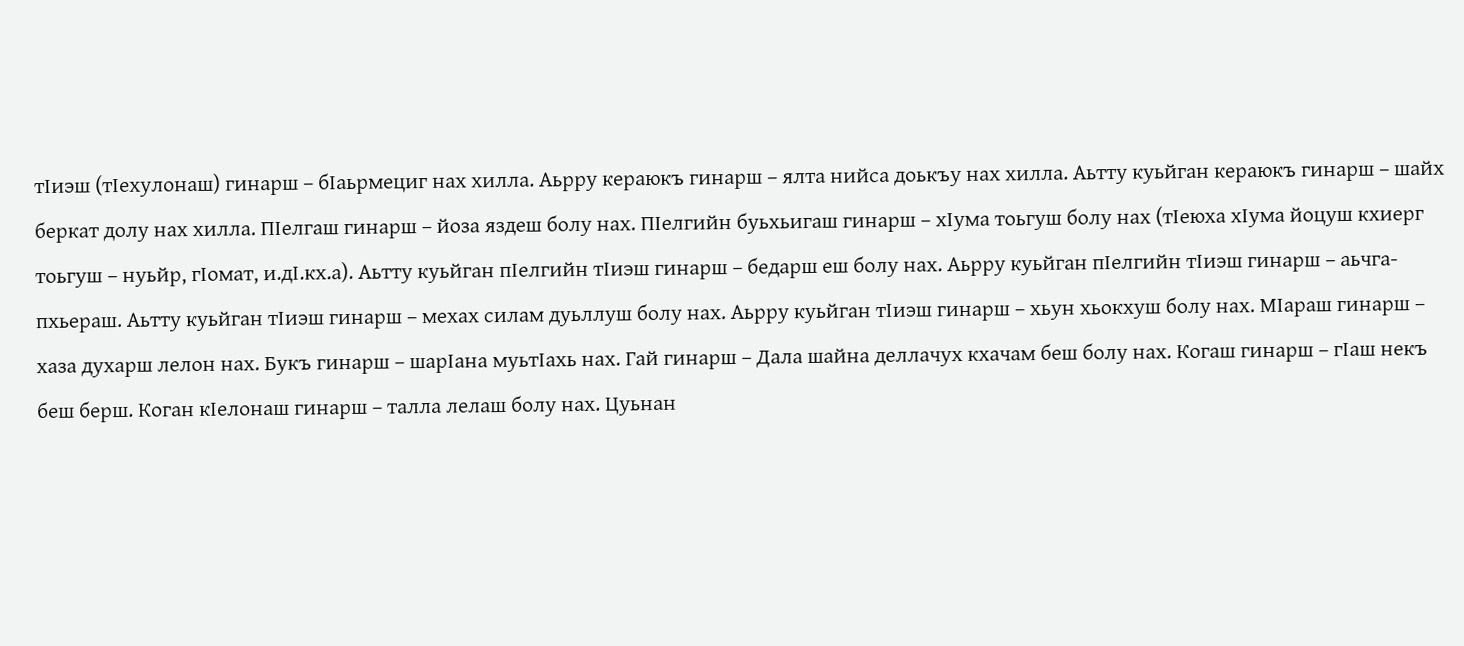тIиэш (тIехулонаш) гинарш – бIаьрмециг нах хилла. Аьрру кераюкъ гинарш – ялта нийса доькъу нах хилла. Аьтту куьйган кераюкъ гинарш – шайх беркат долу нах хилла. ПIелгаш гинарш – йоза яздеш болу нах. ПIелгийн буьхьигаш гинарш – хIума тоьгуш болу нах (тIеюха хIума йоцуш кхиерг тоьгуш – нуьйр, гIомат, и.дI.кх.а). Аьтту куьйган пIелгийн тIиэш гинарш – бедарш еш болу нах. Аьрру куьйган пIелгийн тIиэш гинарш – аьчга-пхьераш. Аьтту куьйган тIиэш гинарш – мехах силам дуьллуш болу нах. Аьрру куьйган тIиэш гинарш – хьун хьокхуш болу нах. МIараш гинарш – хаза духарш лелон нах. Букъ гинарш – шарIана муьтIахь нах. Гай гинарш – Дала шайна деллачух кхачам беш болу нах. Когаш гинарш – гIаш некъ беш берш. Коган кIелонаш гинарш – талла лелаш болу нах. Цуьнан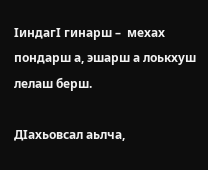IиндагI гинарш –  мехах пондарш а, эшарш а лоькхуш лелаш берш.

ДIахьовсал аьлча,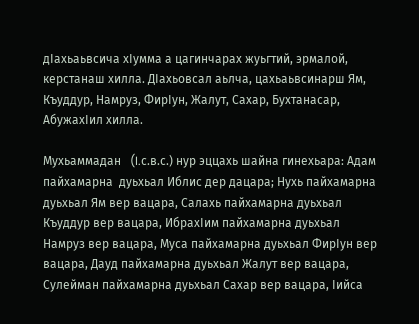дIахьаьвсича хIумма а цагинчарах жуьгтий, эрмалой, керстанаш хилла. ДIахьовсал аьлча, цахьаьвсинарш Ям, Къуддур, Намруз, ФирIун, Жалут, Сахар, Бухтанасар, АбужахIил хилла.

Мухьаммадан   (I.с.в.с.) нур эццахь шайна гинехьара: Адам пайхамарна  дуьхьал Иблис дер дацара; Нухь пайхамарна дуьхьал Ям вер вацара, Салахь пайхамарна дуьхьал Къуддур вер вацара, ИбрахIим пайхамарна дуьхьал Намруз вер вацара, Муса пайхамарна дуьхьал ФирIун вер вацара, Дауд пайхамарна дуьхьал Жалут вер вацара, Сулейман пайхамарна дуьхьал Сахар вер вацара, Iийса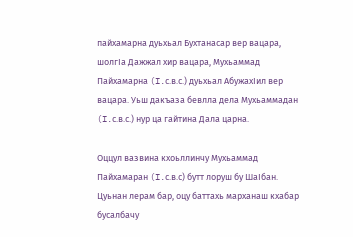пайхамарна дуьхьал Бухтанасар вер вацара, шолгIа Дажжал хир вацара, Мухьаммад Пайхамарна (I.с.в.с.) дуьхьал АбужахIил вер вацара. Уьш дакъаза бевлла дела Мухьаммадан  (I.с.в.с.) нур ца гайтина Дала царна.

Оццул вазвина кхоьллинчу Мухьаммад Пайхамаран (I.с.в.с) бутт лоруш бу ШаIбан. Цуьнан лерам бар, оцу баттахь марханаш кхабар бусалбачу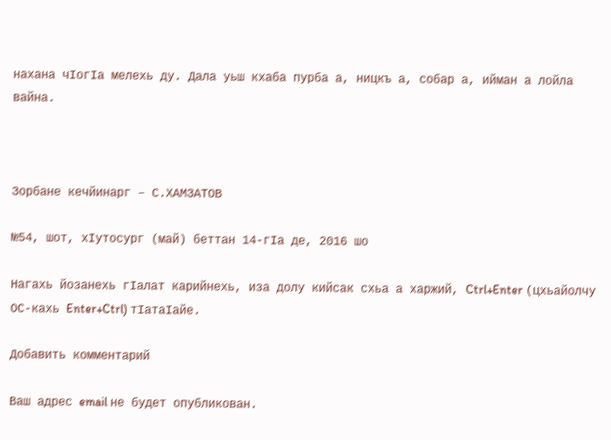нахана чIогIа мелехь ду. Дала уьш кхаба пурба а, ницкъ а, собар а, ийман а лойла вайна.



Зорбане кечйинарг – С.ХАМЗАТОВ

№54, шот, хIутосург (май) беттан 14-гIа де, 2016 шо

Нагахь йозанехь гIалат карийнехь, иза долу кийсак схьа а харжий, Ctrl+Enter (цхьайолчу ОС-кахь Enter+Ctrl) тIатаIайе.

Добавить комментарий

Ваш адрес email не будет опубликован.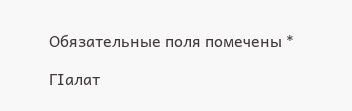Обязательные поля помечены *

ГIалат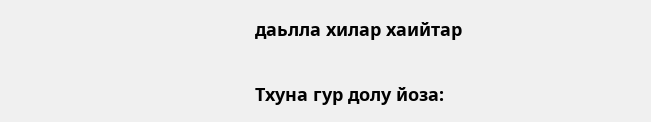даьлла хилар хаийтар

Тхуна гур долу йоза: